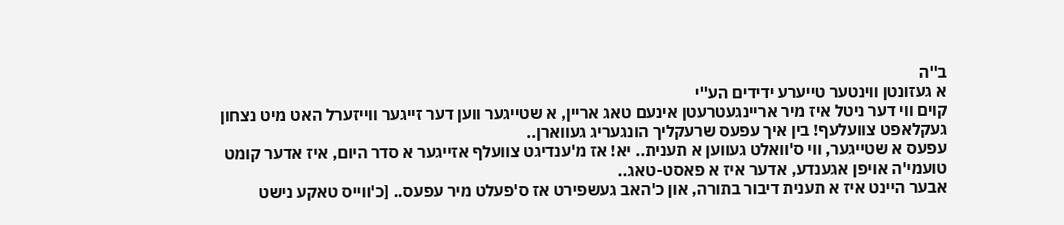ב''ה
א געזונטן ווינטער טייערע ידידים הע''י
קוים ווי דער ניטל איז מיר אריינגעטרעטן אינעם טאג אריין, א שטייגער ווען דער זייגער ווייזערל האט מיט נצחון געקלאפט צוועלעף! בין איך עפעס שרעקליך הונגעריג געווארן..
עפעס א שטייגער, ווי ס'וואלט געווען א תענית.. יא! אז מ'ענדיגט צוועלף אזייגער א סדר היום, איז אדער קומט טועמי'ה אויפן אגענדע, אדער איז א פאסט-טאג..
אבער היינט איז א תענית דיבור בתורה, און כ'האב געשפירט אז ס'פעלט מיר עפעס.. [כ'ווייס טאקע נישט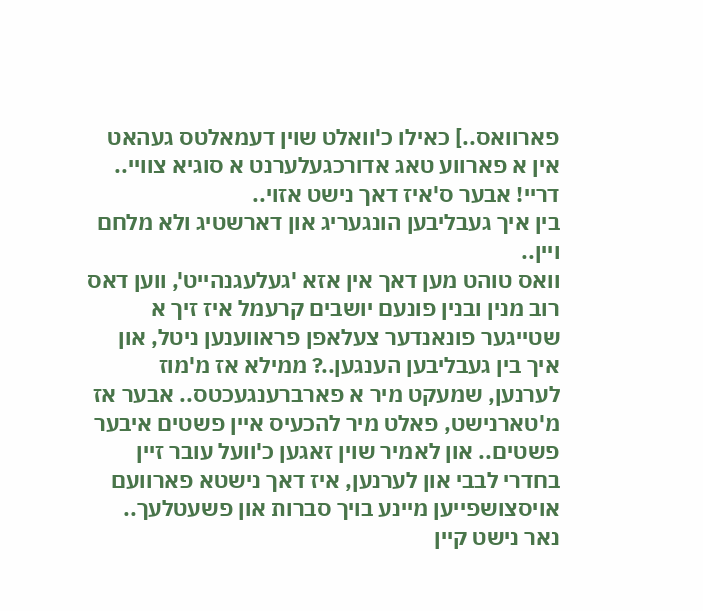פארוואס..] כאילו כ'וואלט שוין דעמאלטס געהאט אין א פארווע טאג אדורכגעלערנט א סוגיא צוויי.. דריי! אבער ס'איז דאך נישט אזוי..
בין איך געבליבען הונגעריג און דארשטיג ולא מלחם ויין..
וואס טוהט מען דאך אין אזא 'געלעגנהייט', ווען דאס רוב מנין ובנין פונעם יושבים קרעמל איז זיך א שטייגער פונאנדער צעלאפן פראווענען ניטל, און איך בין געבליבען הענגען..? ממילא אז מ'מוז לערנען, שמעקט מיר א פארברענגעכטס.. אבער אז מ'טארנישט, פאלט מיר להכעיס איין פשטים איבער פשטים.. און לאמיר שוין זאגען כ'וועל עובר זיין בחדרי לבבי און לערנען, איז דאך נישטא פארוועם אויסצושפייען מיינע בויך סברות און פשעטלעך..
נאר נישט קיין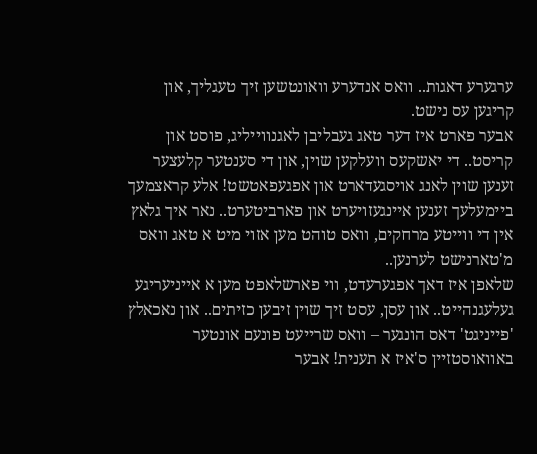ערגערע דאגות.. וואס אנדערע וואונטשען זיך טעגליך, און קריגען עס נישט.
אבער פארט איז דער טאג געבליבן לאגנווייליג, פוסט און קריסט.. די יאשקעס וועלקען שוין, און די סענטער קלעצער זענען שוין לאנג אויסגעדארט און אפגעפאטשט! אלע קראצמעך ביימעלעך זענען איינגעזויערט און פארביטערט.. נאר איך גלאץ אין די ווייטע מרחקים, וואס טוהט מען אזוי מיט א טאג וואס מ'טארנישט לערנען..
שלאפן איז דאך אפגערעדט, ווי פארשלאפט מען א אייניעריגע געלעגנהייט.. און עסן, עסט זיך שוין זיבען כזיתים.. און נאכאלץ 'פייניגט' דאס הונגער – וואס שרייעט פונעם אונטער באוואוסטזיין ס'איז א תענית! אבער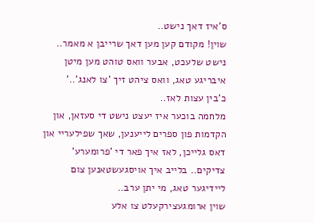ס'איז דאך נישט..
שוין! מקודם קען מען דאך שרייבן א מאמר.. נישט שלעכט, אבער וואס טוהט מען מיטן איבריגע טאג, וואס ציהט זיך 'צו לאנג'..'
כ'בין עצות לאז..
מלחמה בוכער איז יעצט נישט די סעזאן, און הקדמות פון ספרים לייענען, שאך שפילעריי און דאס גלייכן, לאז איך פאר די 'פרומערע' צדיקים.. בלייב איך אויסגעשטאנען צום ליידיגער טאג, מי יתן ערב..
שוין ארומגעצירקעלט צו אלע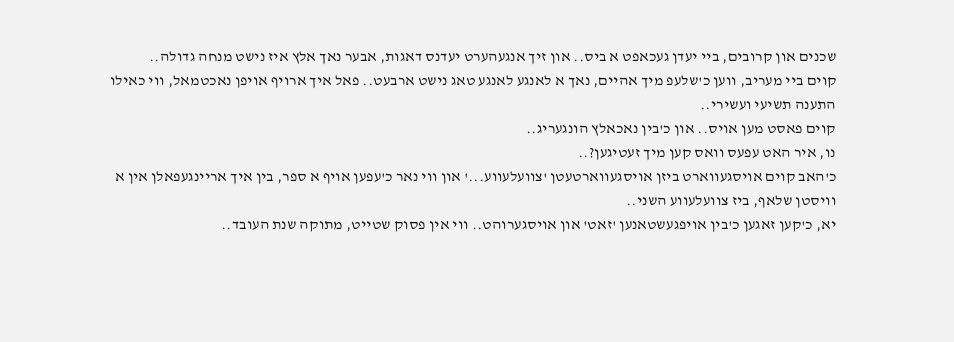שכנים און קרובים, ביי יעדן געכאפט א ביס.. און זיך אנגעהערט יעדנס דאגות, אבער נאך אלץ איז נישט מנחה גדולה..
קוים ביי מעריב, ווען כ'שלעפ מיך אהיים, נאך א לאנגע לאנגע טאג נישט ארבעט.. פאל איך ארויף אויפן נאכטמאל, ווי כאילו התענה תשיעי ועשירי..
קוים פאסט מען אויס.. און כ'בין נאכאלץ הונגעריג..
נו, איר האט עפעס וואס קען מיך זעטיגען?..
כ'האב קוים אויסגעווארט ביזן אויסגעווארטעטן 'צוועלעווע...' און ווי נאר כ'עפען אויף א ספר, בין איך אריינגעפאלן אין א וויסטן שלאף, ביז צוועלעווע השני..
יא, כ'קען זאגען כ'בין אויפגעשטאנען 'זאט' און אויסגערוהט.. ווי אין פסוק שטייט, מתוקה שנת העובד..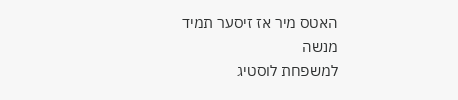האטס מיר אז זיסער תמיד
מנשה
למשפחת לוסטיג